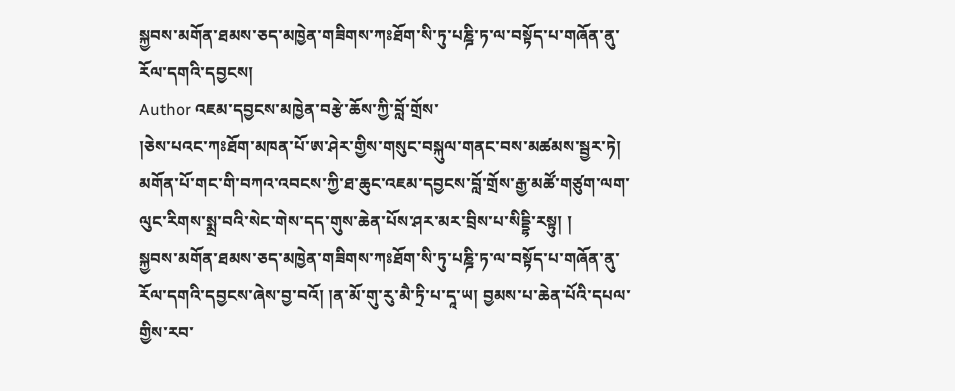སྐྱབས་མགོན་ཐམས་ཅད་མཁྱེན་གཟིགས་ཀཿཐོག་སི་ཏུ་པཎྜི་ཏ་ལ་བསྟོད་པ་གཞོན་ནུ་རོལ་དགའི་དབྱངས།
Author འཇམ་དབྱངས་མཁྱེན་བརྩེ་ཆོས་ཀྱི་བློ་གྲོས་
།ཅེས་པའང་ཀཿཐོག་མཁན་པོ་ཨ་ཤེར་གྱིས་གསུང་བསྐུལ་གནང་བས་མཚམས་སྦྱར་ཏེ། མགོན་པོ་གང་གི་བཀའ་འབངས་ཀྱི་ཐ་ཆུང་འཇམ་དབྱངས་བློ་གྲོས་རྒྱ་མཚོ་གཙུག་ལག་ལུང་རིགས་སྨྲ་བའི་སེང་གེས་དད་གུས་ཆེན་པོས་ཤར་མར་བྲིས་པ་སིདྡྷི་རསྟུ། །
སྐྱབས་མགོན་ཐམས་ཅད་མཁྱེན་གཟིགས་ཀཿཐོག་སི་ཏུ་པཎྜི་ཏ་ལ་བསྟོད་པ་གཞོན་ནུ་རོལ་དགའི་དབྱངས་ཞེས་བྱ་བའོ། །ན་མོ་གུ་རུ་མཻ་ཏྲི་པ་དཱ་ཡ། བྱམས་པ་ཆེན་པོའི་དཔལ་གྱིས་རབ་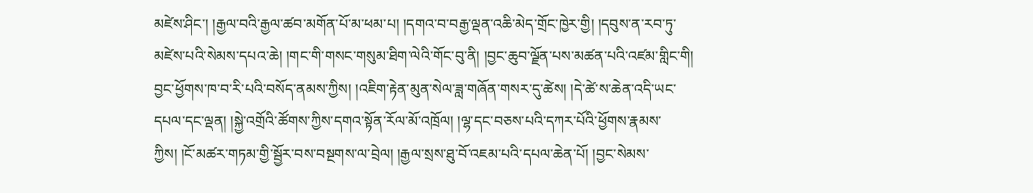མཛེས་ཤིང་། །རྒྱལ་བའི་རྒྱལ་ཚབ་མགོན་པོ་མ་ཕམ་པ། །དགའ་བ་བརྒྱ་ལྡན་འཆི་མེད་གྲོང་ཁྱེར་གྱི། །དབུས་ན་རབ་ཏུ་མཛེས་པའི་སེམས་དཔའ་ཆེ། །གང་གི་གསང་གསུམ་ཐིག་ལེའི་གོང་བུ་ནི། །བྱང་ཆུབ་ལྗོན་པས་མཚན་པའི་འཛམ་གླིང་གི། བྱང་ཕྱོགས་ཁ་བ་རི་པའི་བསོད་ནམས་ཀྱིས། །འཇིག་རྟེན་མུན་སེལ་ཟླ་གཞོན་གསར་དུ་ཚེས། །དེ་ཚེ་ས་ཆེན་འདི་ཡང་དཔལ་དང་ལྡན། །སྐྱེ་འགྲོའི་ཚོགས་ཀྱིས་དགའ་སྟོན་རོལ་མོ་འཁྲོལ། །ལྷ་དང་བཅས་པའི་དཀར་པོའི་ཕྱོགས་རྣམས་ཀྱིས། །ངོ་མཚར་གཏམ་གྱི་སྦྱོར་བས་བསྔགས་ལ་བྲེལ། །རྒྱལ་སྲས་ཐུ་བོ་འཇམ་པའི་དཔལ་ཆེན་པོ། །བྱང་སེམས་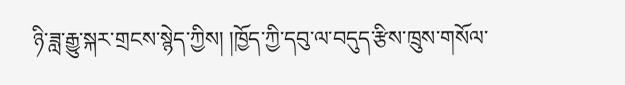ཉི་ཟླ་རྒྱུ་སྐར་གྲངས་སྙེད་ཀྱིས། །ཁྱོད་ཀྱི་དབུ་ལ་བདུད་རྩིས་ཁྲུས་གསོལ་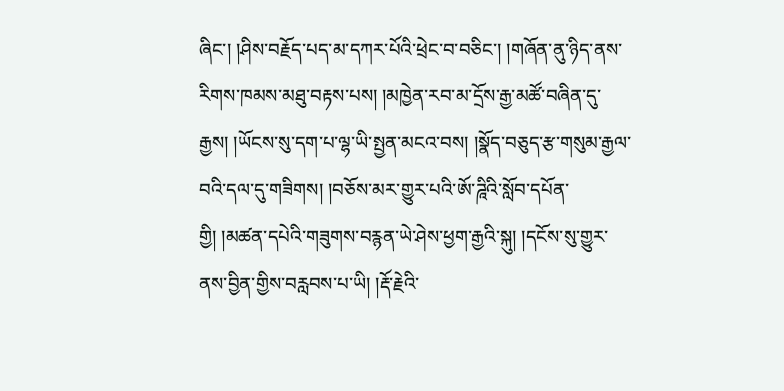ཞིང་། །ཤིས་བརྗོད་པད་མ་དཀར་པོའི་ཕྲེང་བ་བཅིང་། །གཞོན་ནུ་ཉིད་ནས་རིགས་ཁམས་མཐུ་བརྟས་པས། །མཁྱེན་རབ་མ་དྲོས་རྒྱ་མཚོ་བཞིན་དུ་རྒྱས། །ཡོངས་སུ་དག་པ་ལྷ་ཡི་སྤྱན་མངའ་བས། །སྣོད་བཅུད་རྩ་གསུམ་རྒྱལ་བའི་དལ་དུ་གཟིགས། །བཅོས་མར་གྱུར་པའི་ཨོ་ཌཱིའི་སློབ་དཔོན་གྱི། །མཚན་དཔེའི་གཟུགས་བརྙན་ཡེ་ཤེས་ཕྱག་རྒྱའི་སྐུ། །དངོས་སུ་གྱུར་ནས་བྱིན་གྱིས་བརླབས་པ་ཡི། །རྡོ་རྗེའི་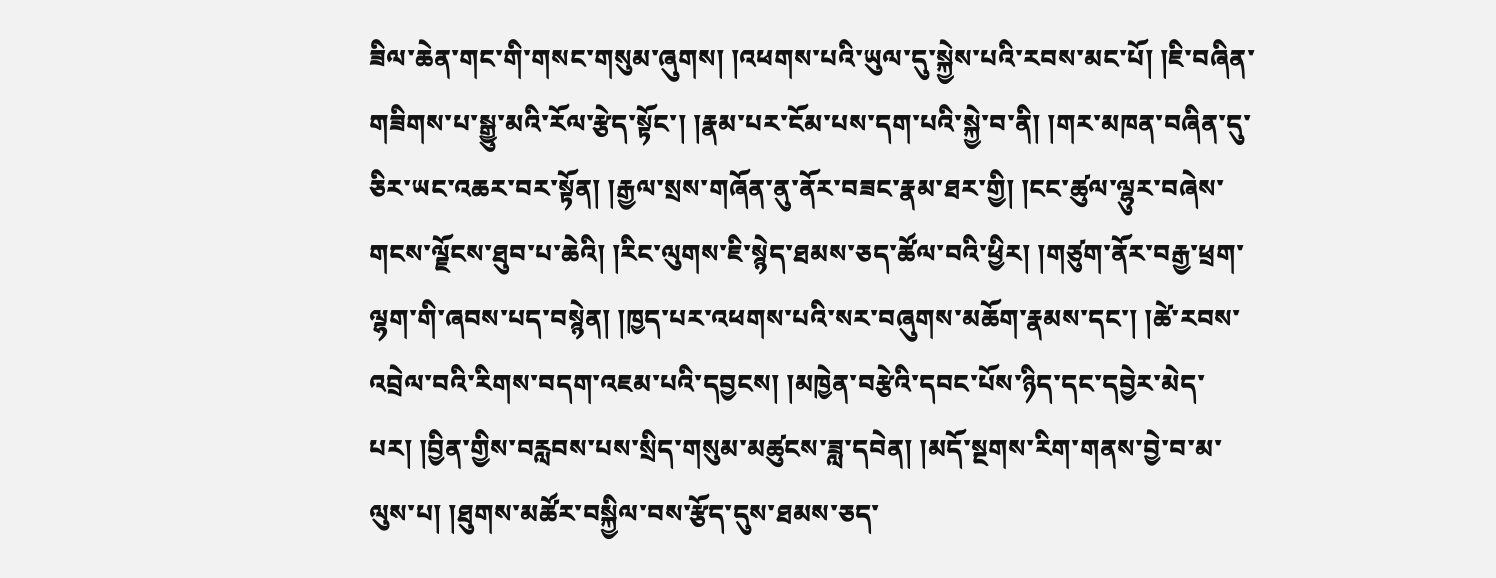ཟིལ་ཆེན་གང་གི་གསང་གསུམ་ཞུགས། །འཕགས་པའི་ཡུལ་དུ་སྐྱེས་པའི་རབས་མང་པོ། །ཇི་བཞིན་གཟིགས་པ་སྒྱུ་མའི་རོལ་རྩེད་སྟོང་། །རྣམ་པར་ངོམ་པས་དག་པའི་སྐྱེ་བ་ནི། །གར་མཁན་བཞིན་དུ་ཅིར་ཡང་འཆར་བར་སྟོན། །རྒྱལ་སྲས་གཞོན་ནུ་ནོར་བཟང་རྣམ་ཐར་གྱི། །ངང་ཚུལ་ལྷུར་བཞེས་གངས་ལྗོངས་ཐུབ་པ་ཆེའི། །རིང་ལུགས་ཇི་སྙེད་ཐམས་ཅད་ཚོལ་བའི་ཕྱིར། །གཙུག་ནོར་བརྒྱ་ཕྲག་ལྷག་གི་ཞབས་པད་བསྙེན། །ཁྱད་པར་འཕགས་པའི་སར་བཞུགས་མཆོག་རྣམས་དང་། །ཚེ་རབས་འབྲེལ་བའི་རིགས་བདག་འཇམ་པའི་དབྱངས། །མཁྱེན་བརྩེའི་དབང་པོས་ཉིད་དང་དབྱེར་མེད་པར། །བྱིན་གྱིས་བརླབས་པས་སྲིད་གསུམ་མཚུངས་ཟླ་དབེན། །མདོ་སྔགས་རིག་གནས་བྱེ་བ་མ་ལུས་པ། །ཐུགས་མཚོར་བསྐྱིལ་བས་རྩོད་དུས་ཐམས་ཅད་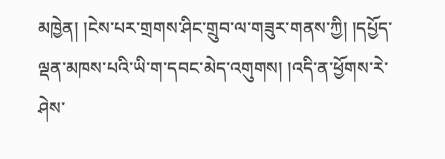མཁྱེན། །ངེས་པར་གྲགས་ཤིང་གྲུབ་ལ་གཟུར་གནས་ཀྱི། །དཔྱོད་ལྡན་མཁས་པའི་ཡི་ག་དབང་མེད་འགུགས། །འདི་ན་ཕྱོགས་རེ་ཤེས་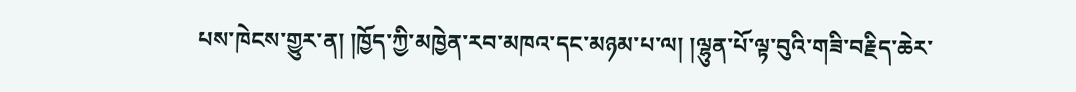པས་ཁེངས་གྱུར་ན། །ཁྱོད་ཀྱི་མཁྱེན་རབ་མཁའ་དང་མཉམ་པ་ལ། །ལྷུན་པོ་ལྟ་བུའི་གཟི་བརྗིད་ཆེར་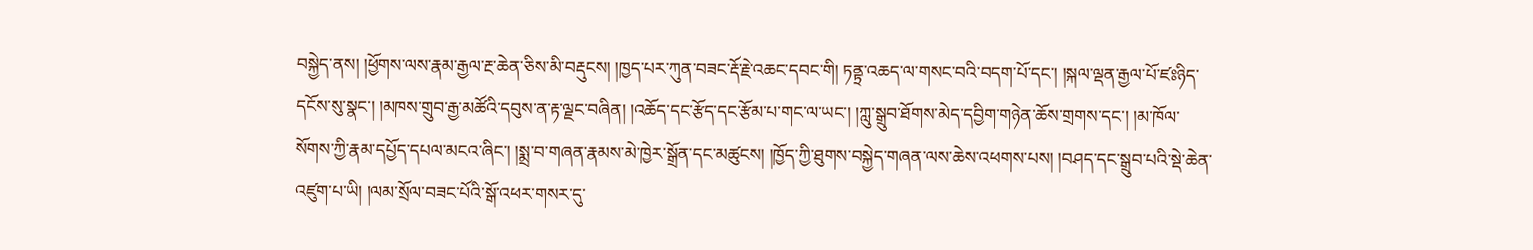བསྐྱེད་ནས། །ཕྱོགས་ལས་རྣམ་རྒྱལ་རྔ་ཆེན་ཅིས་མི་བརྡུངས། །ཁྱད་པར་ཀུན་བཟང་རྡོ་རྗེ་འཆང་དབང་གི། ཏནྟྲ་འཆད་ལ་གསང་བའི་བདག་པོ་དང་། །སྐལ་ལྡན་རྒྱལ་པོ་ཛཿཉིད་དངོས་སུ་སྣང་། །མཁས་གྲུབ་རྒྱ་མཚོའི་དབུས་ན་རྟ་ལྗང་བཞིན། །འཆོད་དང་རྩོད་དང་རྩོམ་པ་གང་ལ་ཡང་། །ཀླུ་སྒྲུབ་ཐོགས་མེད་དབྱིག་གཉེན་ཆོས་གྲགས་དང་། །མ་ཁོལ་སོགས་ཀྱི་རྣམ་དཔྱོད་དཔལ་མངའ་ཞིང་། །སྨྲ་བ་གཞན་རྣམས་མེ་ཁྱེར་སྒྲོན་དང་མཚུངས། །ཁྱོད་ཀྱི་ཐུགས་བསྐྱེད་གཞན་ལས་ཆེས་འཕགས་པས། །བཤད་དང་སྒྲུབ་པའི་སྡེ་ཆེན་འཛུག་པ་ཡི། །ལམ་སྲོལ་བཟང་པོའི་སྒོ་འཕར་གསར་དུ་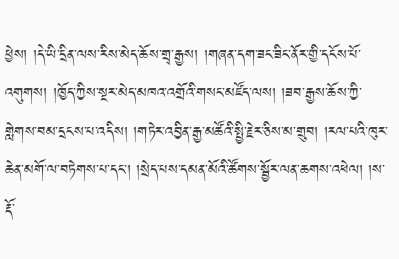ཕྱེས། །དེ་ཡི་དྲིན་ལས་རིས་མེད་ཆོས་གྲྭ་རྒྱས། །གཞན་དག་ཟང་ཟིང་ནོར་གྱི་དངོས་པོ་འགུགས། །ཁྱོད་ཀྱིས་སྔར་མེད་མཁའ་འགྲོའི་གསང་མཛོད་ལས། །ཟབ་རྒྱས་ཆོས་ཀྱི་གླེགས་བམ་དྲངས་པ་འདིས། །གཏེར་འབྱིན་རྒྱ་མཚོའི་སྤྱི་རྗེར་ཅིས་མ་གྲུབ། །རལ་པའི་ཁུར་ཆེན་མགོ་ལ་བཏེགས་པ་དང་། །སྲེད་པས་དམན་མོའི་ཚོགས་སྦྱོར་ལན་ཆགས་འཕེལ། །ས་རྡོ་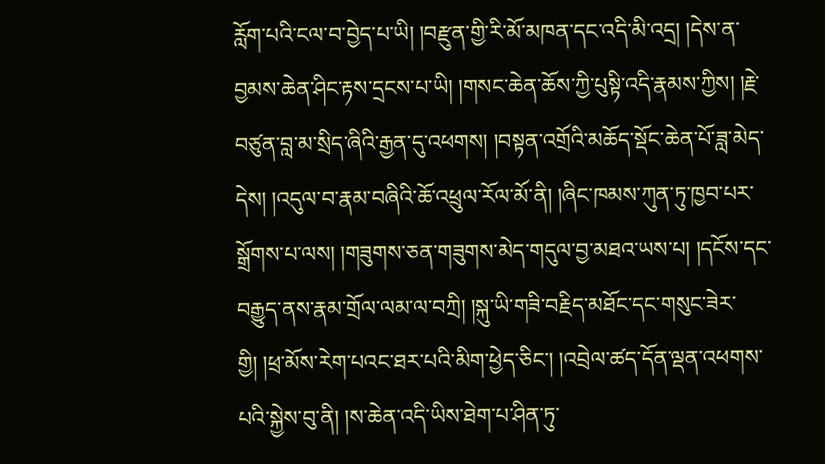རློག་པའི་ངལ་བ་བྱེད་པ་ཡི། །བརྫུན་གྱི་རི་མོ་མཁན་དང་འདི་མི་འདྲ། །དེས་ན་བྱམས་ཆེན་ཤིང་རྟས་དྲངས་པ་ཡི། །གསང་ཆེན་ཆོས་ཀྱི་པུསྟི་འདི་རྣམས་ཀྱིས། །རྗེ་བཙུན་བླ་མ་སྲིད་ཞིའི་རྒྱན་དུ་འཕགས། །བསྟན་འགྲོའི་མཆོད་སྡོང་ཆེན་པོ་ཟླ་མེད་དེས། །འདུལ་བ་རྣམ་བཞིའི་ཆོ་འཕྲུལ་རོལ་མོ་ནི། །ཞིང་ཁམས་ཀུན་ཏུ་ཁྱབ་པར་སྒྲོགས་པ་ལས། །གཟུགས་ཅན་གཟུགས་མེད་གདུལ་བྱ་མཐའ་ཡས་པ། །དངོས་དང་བརྒྱུད་ནས་རྣམ་གྲོལ་ལམ་ལ་བཀྲི། །སྐུ་ཡི་གཟི་བརྗིད་མཐོང་དང་གསུང་ཟེར་གྱི། །ཕྲ་མོས་རེག་པའང་ཐར་པའི་མིག་ཕྱེད་ཅིང་། །འབྲེལ་ཚད་དོན་ལྡན་འཕགས་པའི་སྐྱེས་བུ་ནི། །ས་ཆེན་འདི་ཡིས་ཐེག་པ་ཤིན་ཏུ་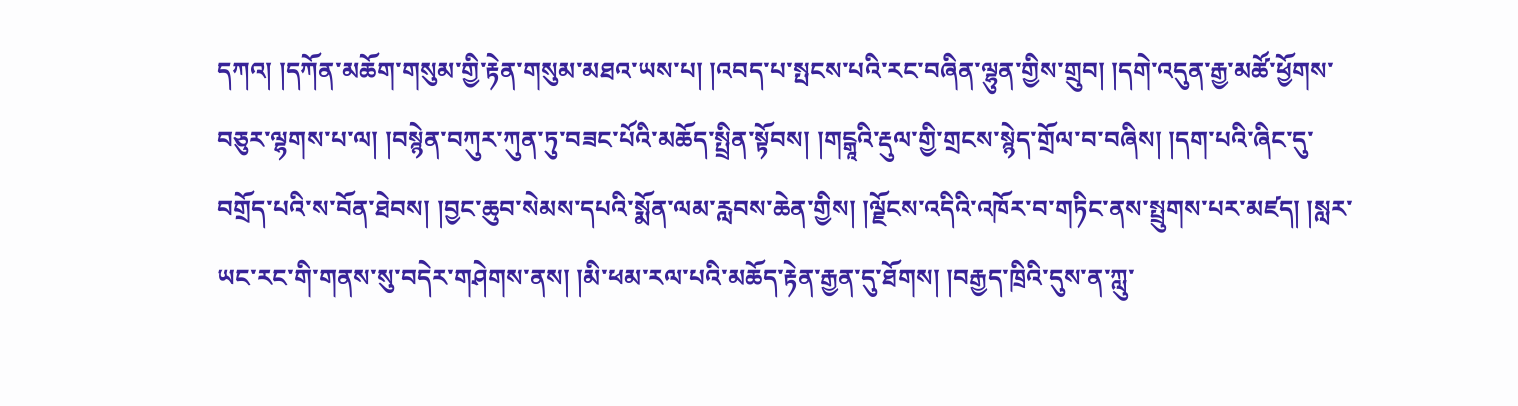དཀའ། །དཀོན་མཆོག་གསུམ་གྱི་རྟེན་གསུམ་མཐའ་ཡས་པ། །འབད་པ་སྤངས་པའི་རང་བཞིན་ལྷུན་གྱིས་གྲུབ། །དགེ་འདུན་རྒྱ་མཚོ་ཕྱོགས་བཅུར་ལྷགས་པ་ལ། །བསྙེན་བཀུར་ཀུན་ཏུ་བཟང་པོའི་མཆོད་སྤྲིན་སྟོབས། །གངྒཱའི་རྡུལ་གྱི་གྲངས་སྙེད་གྲོལ་བ་བཞིས། །དག་པའི་ཞིང་དུ་བགྲོད་པའི་ས་བོན་ཐེབས། །བྱང་ཆུབ་སེམས་དཔའི་སྨོན་ལམ་རླབས་ཆེན་གྱིས། །ལྗོངས་འདིའི་འཁོར་བ་གཏིང་ནས་སྤྲུགས་པར་མཛད། །སླར་ཡང་རང་གི་གནས་སུ་བདེར་གཤེགས་ནས། །མི་ཕམ་རལ་པའི་མཆོད་རྟེན་རྒྱན་དུ་ཐོགས། །བརྒྱད་ཁྲིའི་དུས་ན་ཀླུ་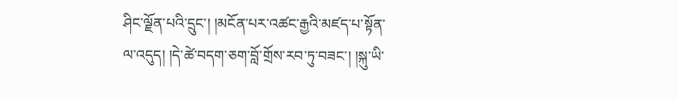ཤིང་ལྗོན་པའི་དྲུང་། །མངོན་པར་འཚང་རྒྱའི་མཛད་པ་སྟོན་ལ་འདུད། །དེ་ཚེ་བདག་ཅག་བློ་གྲོས་རབ་ཏུ་བཟང་། །སྐུ་ཡི་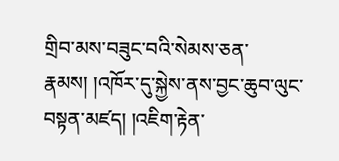གྲིབ་མས་བཟུང་བའི་སེམས་ཅན་རྣམས། །འཁོར་དུ་སྐྱེས་ནས་བྱང་ཆུབ་ལུང་བསྟན་མཛད། །འཇིག་རྟེན་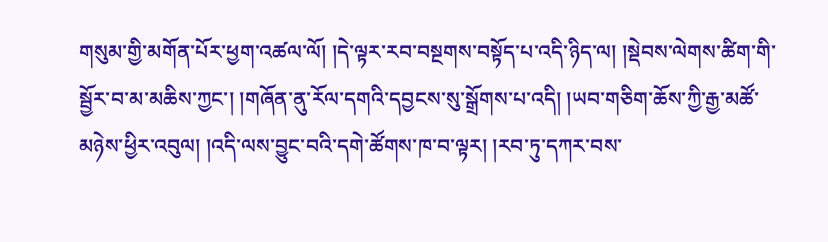གསུམ་གྱི་མགོན་པོར་ཕྱག་འཚལ་ལོ། །དེ་ལྟར་རབ་བསྔགས་བསྟོད་པ་འདི་ཉིད་ལ། །སྡེབས་ལེགས་ཚིག་གི་སྦྱོར་བ་མ་མཆིས་ཀྱང་། །གཞོན་ནུ་རོལ་དགའི་དབྱངས་སུ་སྒྲོགས་པ་འདི། །ཡབ་གཅིག་ཆོས་ཀྱི་རྒྱ་མཚོ་མཉེས་ཕྱིར་འབུལ། །འདི་ལས་བྱུང་བའི་དགེ་ཚོགས་ཁ་བ་ལྟར། །རབ་ཏུ་དཀར་བས་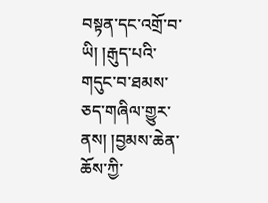བསྟན་དང་འགྲོ་བ་ཡི། །རྒུད་པའི་གདུང་བ་ཐམས་ཅད་གཞིལ་གྱུར་ནས། །བྱམས་ཆེན་ཆོས་ཀྱི་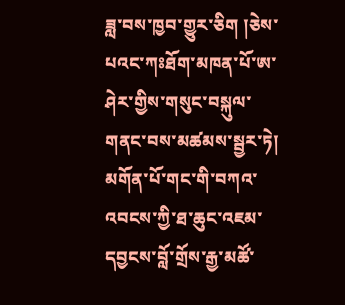ཟླ་བས་ཁྱབ་གྱུར་ཅིག །ཅེས་པའང་ཀཿཐོག་མཁན་པོ་ཨ་ཤེར་གྱིས་གསུང་བསྐུལ་གནང་བས་མཚམས་སྦྱར་ཏེ། མགོན་པོ་གང་གི་བཀའ་འབངས་ཀྱི་ཐ་ཆུང་འཇམ་དབྱངས་བློ་གྲོས་རྒྱ་མཚོ་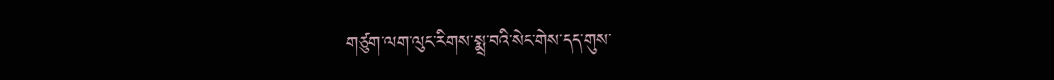གཙུག་ལག་ལུང་རིགས་སྨྲ་བའི་སེང་གེས་དད་གུས་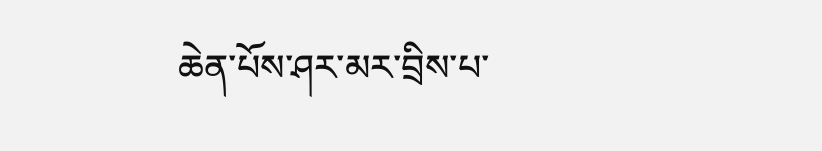ཆེན་པོས་ཤར་མར་བྲིས་པ་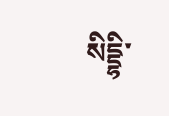སིདྡྷི་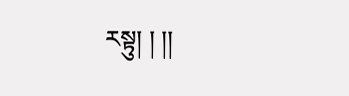རསྟུ། ། །།